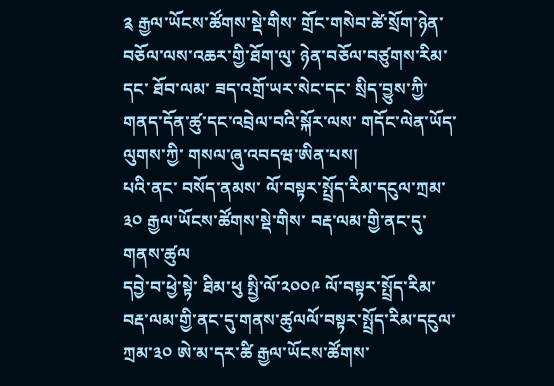༉ རྒྱལ་ཡོངས་ཚོགས་སྡེ་གིས་ གྲོང་གསེབ་ཚེ་སྲོག་ཉེན་བཅོལ་ལས་འཆར་གྱི་ཐོག་ལུ་ ཉེན་བཅོལ་བཙུགས་རིམ་དང་ ཐོབ་ལམ་ ཟད་འགྲོ་ཡར་སེང་དང་ སྲིད་བྱུས་ཀྱི་ གནད་དོན་ཚུ་དང་འབྲེལ་བའི་སྐོར་ལས་ གདོང་ལེན་ཡོད་ལུགས་ཀྱི་ གསལ་ཞུ་འབདཝ་ཨིན་པས།
པའི་ནང་ བསོད་ནམས་ ལོ་བསྟར་སྤྲོད་རིམ་དངུལ་ཀྲམ་༣༠ རྒྱལ་ཡོངས་ཚོགས་སྡེ་གིས་ བརྡ་ལམ་གྱི་ནང་དུ་གནས་ཚུལ
དབྱེ་བ་ཕྱེ་སྟེ་ ཐིམ་ཕུ སྤྱི་ལོ་༢༠༠༩ ལོ་བསྟར་སྤྲོད་རིམ་ བརྡ་ལམ་གྱི་ནང་དུ་གནས་ཚུལལོ་བསྟར་སྤྲོད་རིམ་དངུལ་ཀྲམ་༣༠ ཨེ་མ་དར་ཚི རྒྱལ་ཡོངས་ཚོགས་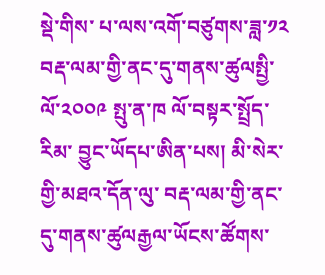སྡེ་གིས་ པ་ལས་འགོ་བཙུགས་ཟླ་༡༢ བརྡ་ལམ་གྱི་ནང་དུ་གནས་ཚུལསྤྱི་ལོ་༢༠༠༩ སྤུ་ན་ཁ ལོ་བསྟར་སྤྲོད་རིམ་ བྱུང་ཡོདཔ་ཨིན་པས། མི་སེར་གྱི་མཐའ་དོན་ལུ་ བརྡ་ལམ་གྱི་ནང་དུ་གནས་ཚུལརྒྱལ་ཡོངས་ཚོགས་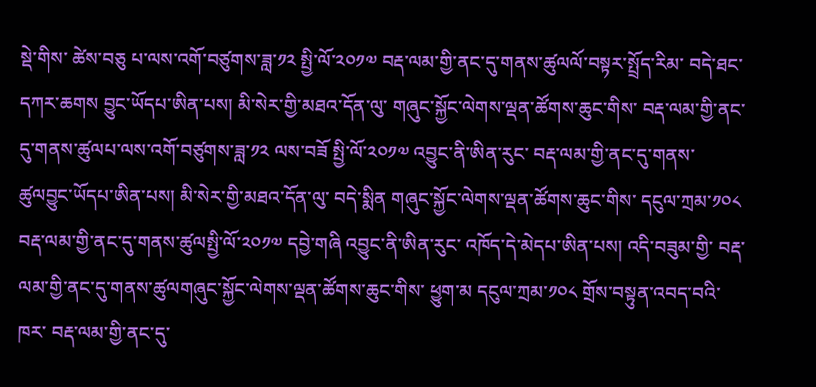སྡེ་གིས་ ཚེས་བཅུ པ་ལས་འགོ་བཙུགས་ཟླ་༡༢ སྤྱི་ལོ་༢༠༡༧ བརྡ་ལམ་གྱི་ནང་དུ་གནས་ཚུལལོ་བསྟར་སྤྲོད་རིམ་ བདེ་ཐང་དཀར་ཆགས བྱུང་ཡོདཔ་ཨིན་པས། མི་སེར་གྱི་མཐའ་དོན་ལུ་ གཞུང་སྐྱོང་ལེགས་ལྡན་ཚོགས་ཆུང་གིས་ བརྡ་ལམ་གྱི་ནང་དུ་གནས་ཚུལཔ་ལས་འགོ་བཙུགས་ཟླ་༡༢ ལས་བཟོ སྤྱི་ལོ་༢༠༡༧ འབྱུང་ནི་ཨིན་རུང་ བརྡ་ལམ་གྱི་ནང་དུ་གནས་ཚུལབྱུང་ཡོདཔ་ཨིན་པས། མི་སེར་གྱི་མཐའ་དོན་ལུ་ བདེ་སྨིན གཞུང་སྐྱོང་ལེགས་ལྡན་ཚོགས་ཆུང་གིས་ དངུལ་ཀྲམ་༡༠༨ བརྡ་ལམ་གྱི་ནང་དུ་གནས་ཚུལསྤྱི་ལོ་༢༠༡༧ དབྱེ་གཞི འབྱུང་ནི་ཨིན་རུང་ འཁོད་དེ་མེདཔ་ཨིན་པས། འདི་བཟུམ་གྱི་ བརྡ་ལམ་གྱི་ནང་དུ་གནས་ཚུལགཞུང་སྐྱོང་ལེགས་ལྡན་ཚོགས་ཆུང་གིས་ ཕྱུག་མ དངུལ་ཀྲམ་༡༠༨ གྲོས་བསྟུན་འབད་བའི་ཁར་ བརྡ་ལམ་གྱི་ནང་དུ་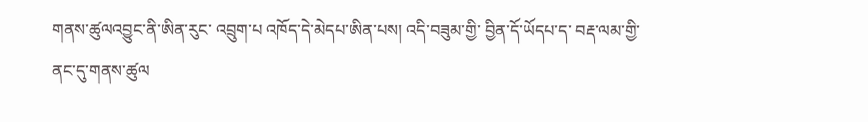གནས་ཚུལའབྱུང་ནི་ཨིན་རུང་ འབྲུག་པ འཁོད་དེ་མེདཔ་ཨིན་པས། འདི་བཟུམ་གྱི་ བྱིན་དོ་ཡོདཔ་ད་ བརྡ་ལམ་གྱི་ནང་དུ་གནས་ཚུལ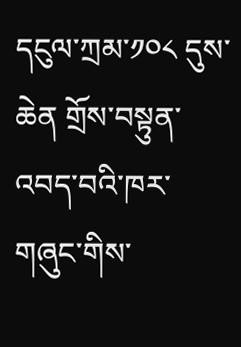དངུལ་ཀྲམ་༡༠༨ དུས་ཆེན གྲོས་བསྟུན་འབད་བའི་ཁར་ གཞུང་གིས་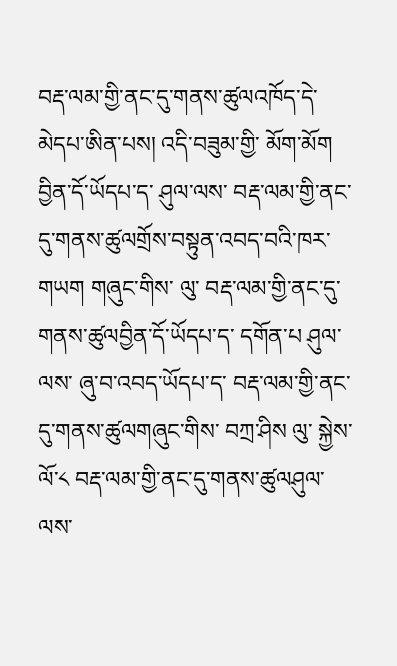བརྡ་ལམ་གྱི་ནང་དུ་གནས་ཚུལའཁོད་དེ་མེདཔ་ཨིན་པས། འདི་བཟུམ་གྱི་ མོག་མོག བྱིན་དོ་ཡོདཔ་ད་ ཤུལ་ལས་ བརྡ་ལམ་གྱི་ནང་དུ་གནས་ཚུལགྲོས་བསྟུན་འབད་བའི་ཁར་ གཡག གཞུང་གིས་ ལུ་ བརྡ་ལམ་གྱི་ནང་དུ་གནས་ཚུལབྱིན་དོ་ཡོདཔ་ད་ དགོན་པ ཤུལ་ལས་ ཞུ་བ་འབད་ཡོདཔ་ད་ བརྡ་ལམ་གྱི་ནང་དུ་གནས་ཚུལགཞུང་གིས་ བཀྲ་ཤིས ལུ་ སྐྱེས་ལོ་༨ བརྡ་ལམ་གྱི་ནང་དུ་གནས་ཚུལཤུལ་ལས་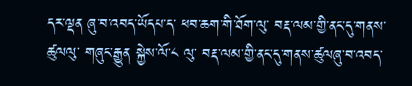དར་ལྡན ཞུ་བ་འབད་ཡོདཔ་ད་ ཕབ་ཆག་གི་ཐོག་ལུ་ བརྡ་ལམ་གྱི་ནང་དུ་གནས་ཚུལལུ་ གཞུང་རྒྱུན སྐྱེས་ལོ་༨ ལུ་ བརྡ་ལམ་གྱི་ནང་དུ་གནས་ཚུལཞུ་བ་འབད་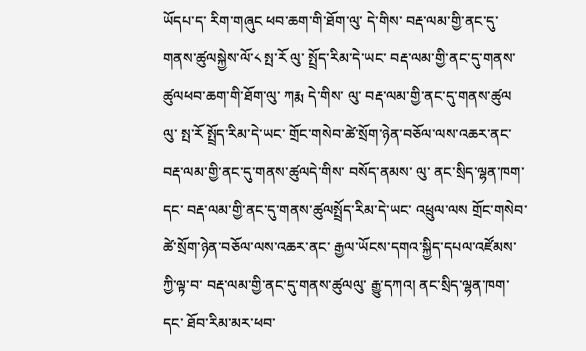ཡོདཔ་ད་ རིག་གཞུང ཕབ་ཆག་གི་ཐོག་ལུ་ དེ་གིས་ བརྡ་ལམ་གྱི་ནང་དུ་གནས་ཚུལསྐྱེས་ལོ་༨ སྤ་རོ ལུ་ སྤྲོད་རིམ་དེ་ཡང་ བརྡ་ལམ་གྱི་ནང་དུ་གནས་ཚུལཕབ་ཆག་གི་ཐོག་ལུ་ ཀརྨ དེ་གིས་ ལུ་ བརྡ་ལམ་གྱི་ནང་དུ་གནས་ཚུལ
ལུ་ སྤ་རོ སྤྲོད་རིམ་དེ་ཡང་ གྲོང་གསེབ་ཚེ་སྲོག་ཉེན་བཅོལ་ལས་འཆར་ནང་ བརྡ་ལམ་གྱི་ནང་དུ་གནས་ཚུལདེ་གིས་ བསོད་ནམས་ ལུ་ ནང་སྲིད་ལྷན་ཁག་དང་ བརྡ་ལམ་གྱི་ནང་དུ་གནས་ཚུལསྤྲོད་རིམ་དེ་ཡང་ འཕྲུལ་ལས གྲོང་གསེབ་ཚེ་སྲོག་ཉེན་བཅོལ་ལས་འཆར་ནང་ རྒྱལ་ཡོངས་དགའ་སྐྱིད་དཔལ་འཛོམས་ཀྱི་ལྟ་བ་ བརྡ་ལམ་གྱི་ནང་དུ་གནས་ཚུལལུ་ རྒྱུ་དཀའ། ནང་སྲིད་ལྷན་ཁག་དང་ ཐོབ་རིམ་མར་ཕབ་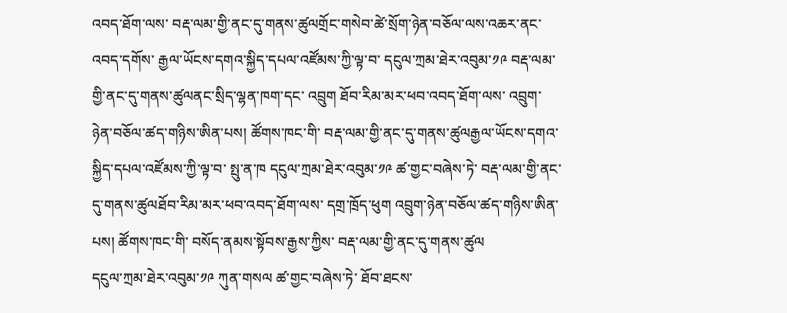འབད་ཐོག་ལས་ བརྡ་ལམ་གྱི་ནང་དུ་གནས་ཚུལགྲོང་གསེབ་ཚེ་སྲོག་ཉེན་བཅོལ་ལས་འཆར་ནང་ འབད་དགོས་ རྒྱལ་ཡོངས་དགའ་སྐྱིད་དཔལ་འཛོམས་ཀྱི་ལྟ་བ་ དངུལ་ཀྲམ་ཐེར་འབུམ་༡༩ བརྡ་ལམ་གྱི་ནང་དུ་གནས་ཚུལནང་སྲིད་ལྷན་ཁག་དང་ འབྲུག ཐོབ་རིམ་མར་ཕབ་འབད་ཐོག་ལས་ འབྲུག་ཉེན་བཅོལ་ཚད་གཉིས་ཨིན་པས། ཚོགས་ཁང་གི་ བརྡ་ལམ་གྱི་ནང་དུ་གནས་ཚུལརྒྱལ་ཡོངས་དགའ་སྐྱིད་དཔལ་འཛོམས་ཀྱི་ལྟ་བ་ སྤུ་ན་ཁ དངུལ་ཀྲམ་ཐེར་འབུམ་༡༩ ཚ་གྱང་བཞེས་ཏེ་ བརྡ་ལམ་གྱི་ནང་དུ་གནས་ཚུལཐོབ་རིམ་མར་ཕབ་འབད་ཐོག་ལས་ དགྲ་ཁྲོད་ཕུག འབྲུག་ཉེན་བཅོལ་ཚད་གཉིས་ཨིན་པས། ཚོགས་ཁང་གི་ བསོད་ནམས་སྟོབས་རྒྱས་ཀྱིས་ བརྡ་ལམ་གྱི་ནང་དུ་གནས་ཚུལ
དངུལ་ཀྲམ་ཐེར་འབུམ་༡༩ ཀུན་གསལ ཚ་གྱང་བཞེས་ཏེ་ ཐོབ་ཐངས་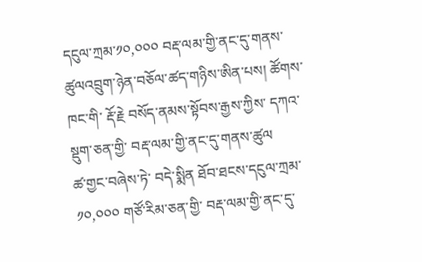དངུལ་ཀྲམ་༡༠,༠༠༠ བརྡ་ལམ་གྱི་ནང་དུ་གནས་ཚུལའབྲུག་ཉེན་བཅོལ་ཚད་གཉིས་ཨིན་པས། ཚོགས་ཁང་གི་ རྡོ་རྗེ བསོད་ནམས་སྟོབས་རྒྱས་ཀྱིས་ དཀའ་སྡུག་ཅན་གྱི་ བརྡ་ལམ་གྱི་ནང་དུ་གནས་ཚུལ
ཚ་གྱང་བཞེས་ཏེ་ བདེ་སྨིན ཐོབ་ཐངས་དངུལ་ཀྲམ་༡༠,༠༠༠ གཙོ་རིམ་ཅན་གྱི་ བརྡ་ལམ་གྱི་ནང་དུ་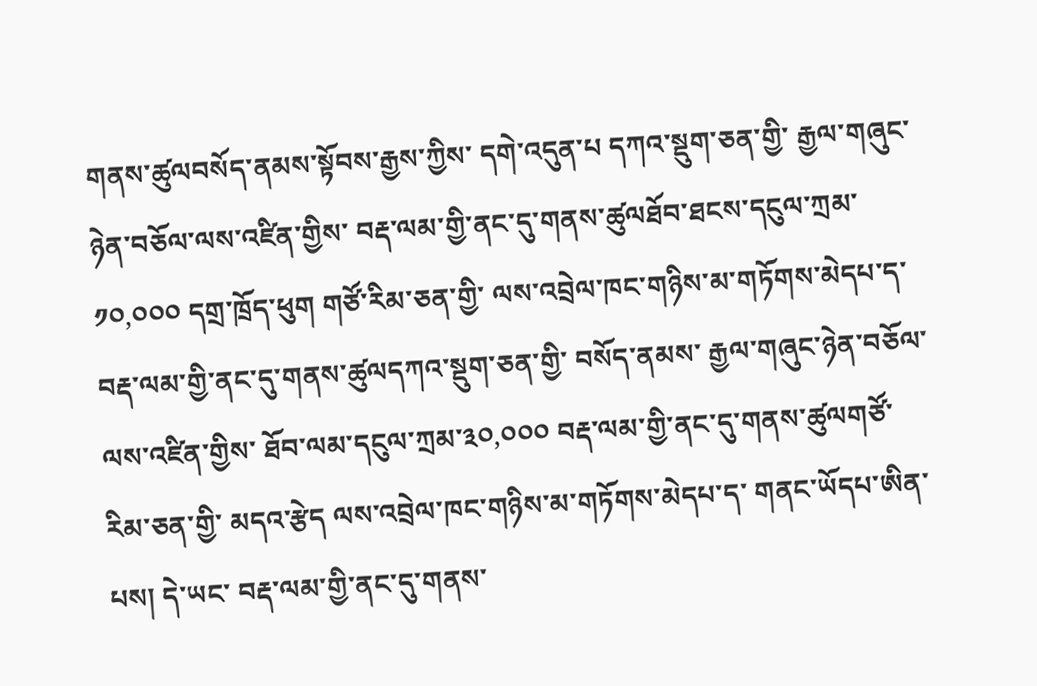གནས་ཚུལབསོད་ནམས་སྟོབས་རྒྱས་ཀྱིས་ དགེ་འདུན་པ དཀའ་སྡུག་ཅན་གྱི་ རྒྱལ་གཞུང་ཉེན་བཅོལ་ལས་འཛིན་གྱིས་ བརྡ་ལམ་གྱི་ནང་དུ་གནས་ཚུལཐོབ་ཐངས་དངུལ་ཀྲམ་༡༠,༠༠༠ དགྲ་ཁྲོད་ཕུག གཙོ་རིམ་ཅན་གྱི་ ལས་འབྲེལ་ཁང་གཉིས་མ་གཏོགས་མེདཔ་ད་ བརྡ་ལམ་གྱི་ནང་དུ་གནས་ཚུལདཀའ་སྡུག་ཅན་གྱི་ བསོད་ནམས་ རྒྱལ་གཞུང་ཉེན་བཅོལ་ལས་འཛིན་གྱིས་ ཐོབ་ལམ་དངུལ་ཀྲམ་༣༠,༠༠༠ བརྡ་ལམ་གྱི་ནང་དུ་གནས་ཚུལགཙོ་རིམ་ཅན་གྱི་ མདའ་རྩེད ལས་འབྲེལ་ཁང་གཉིས་མ་གཏོགས་མེདཔ་ད་ གནང་ཡོདཔ་ཨིན་པས། དེ་ཡང་ བརྡ་ལམ་གྱི་ནང་དུ་གནས་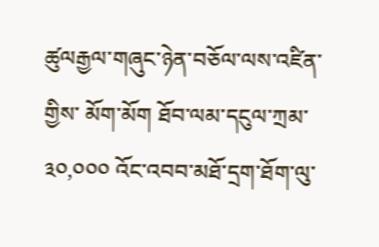ཚུལརྒྱལ་གཞུང་ཉེན་བཅོལ་ལས་འཛིན་གྱིས་ མོག་མོག ཐོབ་ལམ་དངུལ་ཀྲམ་༣༠,༠༠༠ འོང་འབབ་མཐོ་དྲག་ཐོག་ལུ་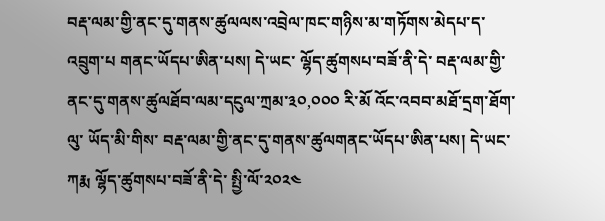བརྡ་ལམ་གྱི་ནང་དུ་གནས་ཚུལལས་འབྲེལ་ཁང་གཉིས་མ་གཏོགས་མེདཔ་ད་ འབྲུག་པ གནང་ཡོདཔ་ཨིན་པས། དེ་ཡང་ ལྷོད་ཚུགསཔ་བཟོ་ནི་དེ་ བརྡ་ལམ་གྱི་ནང་དུ་གནས་ཚུལཐོབ་ལམ་དངུལ་ཀྲམ་༣༠,༠༠༠ རི་མོ འོང་འབབ་མཐོ་དྲག་ཐོག་ལུ་ ཡོད་མི་གིས་ བརྡ་ལམ་གྱི་ནང་དུ་གནས་ཚུལགནང་ཡོདཔ་ཨིན་པས། དེ་ཡང་ ཀརྨ ལྷོད་ཚུགསཔ་བཟོ་ནི་དེ་ སྤྱི་ལོ་༢༠༢༤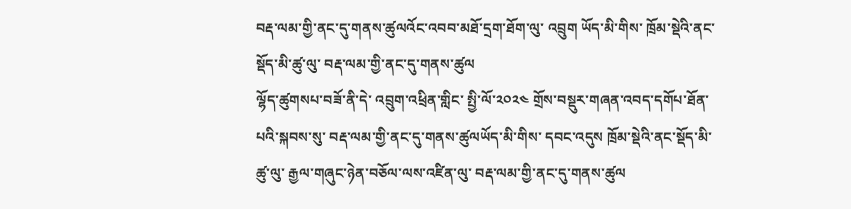བརྡ་ལམ་གྱི་ནང་དུ་གནས་ཚུལའོང་འབབ་མཐོ་དྲག་ཐོག་ལུ་ འབྲུག ཡོད་མི་གིས་ ཁྲོམ་སྡེའི་ནང་སྡོད་མི་ཚུ་ལུ་ བརྡ་ལམ་གྱི་ནང་དུ་གནས་ཚུལ
ལྷོད་ཚུགསཔ་བཟོ་ནི་དེ་ འབྲུག་འཕྲིན་གླིང་ སྤྱི་ལོ་༢༠༢༤ གྲོས་བསྡུར་གཞན་འབད་དགོཔ་ཐོན་པའི་སྐབས་སུ་ བརྡ་ལམ་གྱི་ནང་དུ་གནས་ཚུལཡོད་མི་གིས་ དབང་འདུས ཁྲོམ་སྡེའི་ནང་སྡོད་མི་ཚུ་ལུ་ རྒྱལ་གཞུང་ཉེན་བཅོལ་ལས་འཛིན་ལུ་ བརྡ་ལམ་གྱི་ནང་དུ་གནས་ཚུལ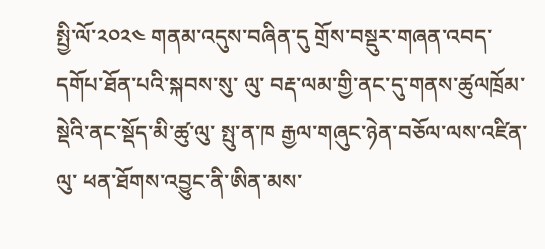སྤྱི་ལོ་༢༠༢༤ གནམ་འདུས་བཞིན་དུ གྲོས་བསྡུར་གཞན་འབད་དགོཔ་ཐོན་པའི་སྐབས་སུ་ ལུ་ བརྡ་ལམ་གྱི་ནང་དུ་གནས་ཚུལཁྲོམ་སྡེའི་ནང་སྡོད་མི་ཚུ་ལུ་ སྤུ་ན་ཁ རྒྱལ་གཞུང་ཉེན་བཅོལ་ལས་འཛིན་ལུ་ ཕན་ཐོགས་འབྱུང་ནི་ཨིན་མས་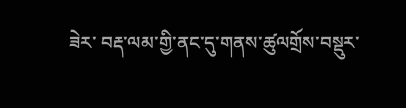ཟེར་ བརྡ་ལམ་གྱི་ནང་དུ་གནས་ཚུལགྲོས་བསྡུར་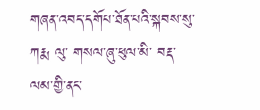གཞན་འབད་དགོཔ་ཐོན་པའི་སྐབས་སུ་ ཀརྨ ལུ་ གསལ་ཞུ་ཕུལ་མི་ བརྡ་ལམ་གྱི་ནང་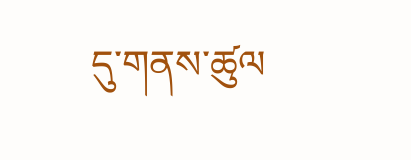དུ་གནས་ཚུལ